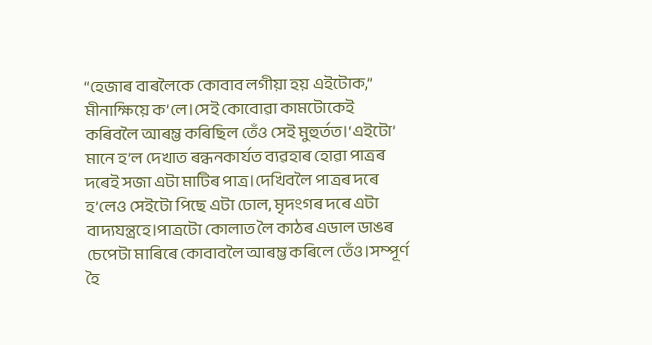“হেজাৰ বাৰলৈকে কোবাব লগীয়া হয় এইটোক,” মীনাক্ষিয়ে ক’লে।সেই কোবোৱা কামটোকেই কৰিবলৈ আৰম্ভ কৰিছিল তেঁও সেই মুহুৰ্তত।‘এইটো’ মানে হ’ল দেখাত ৰন্ধনকাৰ্যত ব্যৱহাৰ হোৱা পাত্ৰৰ দৰেই সজা এটা মাটিৰ পাত্ৰ।দেখিবলৈ পাত্ৰৰ দৰে হ’লেও সেইটো পিছে এটা ঢোল, মৃদংগৰ দৰে এটা বাদ্যযন্ত্ৰহে।পাত্ৰটো কোলাত লৈ কাঠৰ এডাল ডাঙৰ চেপেটা মাৰিৰে কোবাবলৈ আৰম্ভ কৰিলে তেঁও।সম্পূৰ্ণ হৈ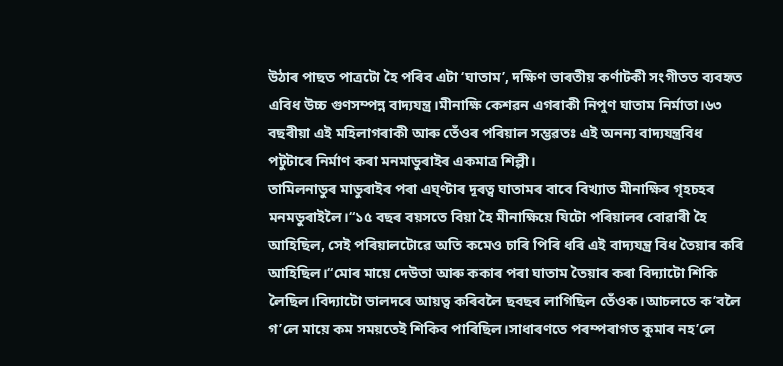উঠাৰ পাছত পাত্ৰটো হৈ পৰিব এটা ‘ঘাতাম’, দক্ষিণ ভাৰতীয় কৰ্ণাটকী সংগীতত ব্যবহৃত এবিধ উচ্চ গুণসম্পন্ন বাদ্যযন্ত্ৰ।মীনাক্ষি কেশৱন এগৰাকী নিপুণ ঘাতাম নিৰ্মাতা।৬৩ বছৰীয়া এই মহিলাগৰাকী আৰু তেঁওৰ পৰিয়াল সম্ভৱতঃ এই অনন্য বাদ্যযন্ত্ৰবিধ পটুটাৰে নিৰ্মাণ কৰা মনমাডুৰাইৰ একমাত্ৰ শিল্পী।
তামিলনাডুৰ মাডুৰাইৰ পৰা এঘ্ণ্টাৰ দূৰত্ব ঘাতামৰ বাবে বিখ্যাত মীনাক্ষিৰ গৃহচহৰ মনমডুৰাইলৈ।“১৫ বছৰ বয়সতে বিয়া হৈ মীনাক্ষিয়ে যিটো পৰিয়ালৰ বোৱাৰী হৈ আহিছিল, সেই পৰিয়ালটোৱে অতি কমেও চাৰি পিৰি ধৰি এই বাদ্যযন্ত্ৰ বিধ তৈয়াৰ কৰি আহিছিল।“মোৰ মায়ে দেউতা আৰু ককাৰ পৰা ঘাতাম তৈয়াৰ কৰা বিদ্যাটো শিকি লৈছিল।বিদ্যাটো ভালদৰে আয়ত্ব কৰিবলৈ ছবছৰ লাগিছিল তেঁওক।আচলতে ক’বলৈ গ’লে মায়ে কম সময়তেই শিকিব পাৰিছিল।সাধাৰণতে পৰম্পৰাগত কুমাৰ নহ’লে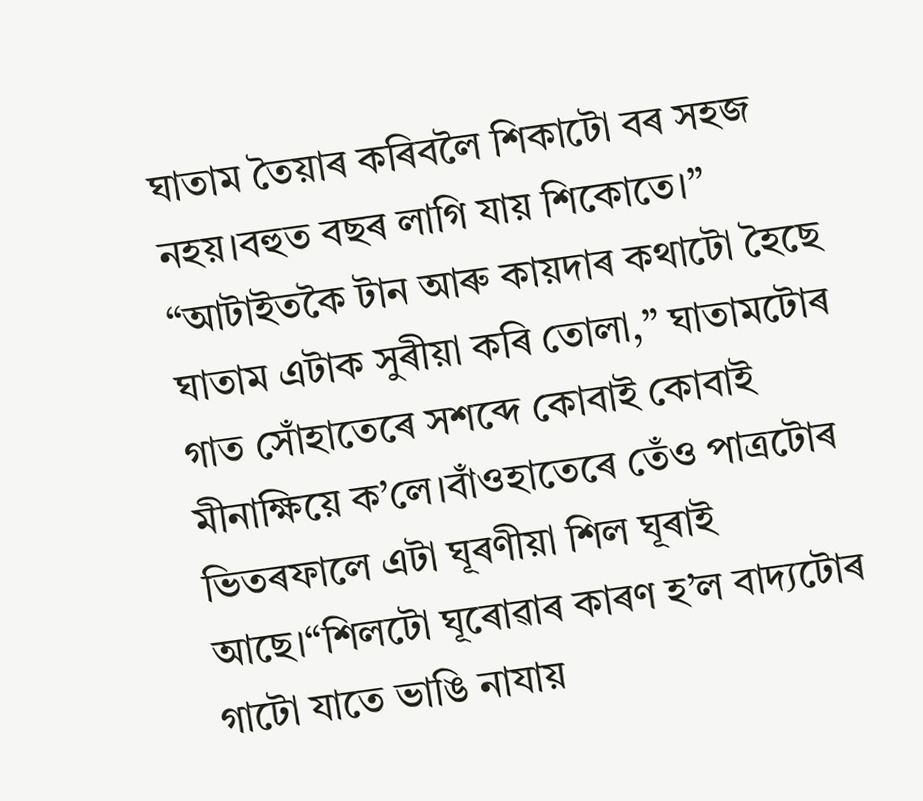ঘাতাম তৈয়াৰ কৰিবলৈ শিকাটো বৰ সহজ নহয়।বহুত বছৰ লাগি যায় শিকোতে।”
“আটাইতকৈ টান আৰু কায়দাৰ কথাটো হৈছে ঘাতাম এটাক সুৰীয়া কৰি তোলা,” ঘাতামটোৰ গাত সোঁহাতেৰে সশব্দে কোবাই কোবাই মীনাক্ষিয়ে ক’লে।বাঁওহাতেৰে তেঁও পাত্ৰটোৰ ভিতৰফালে এটা ঘূৰণীয়া শিল ঘূৰাই আছে।“শিলটো ঘূৰোৱাৰ কাৰণ হ’ল বাদ্যটোৰ গাটো যাতে ভাঙি নাযায়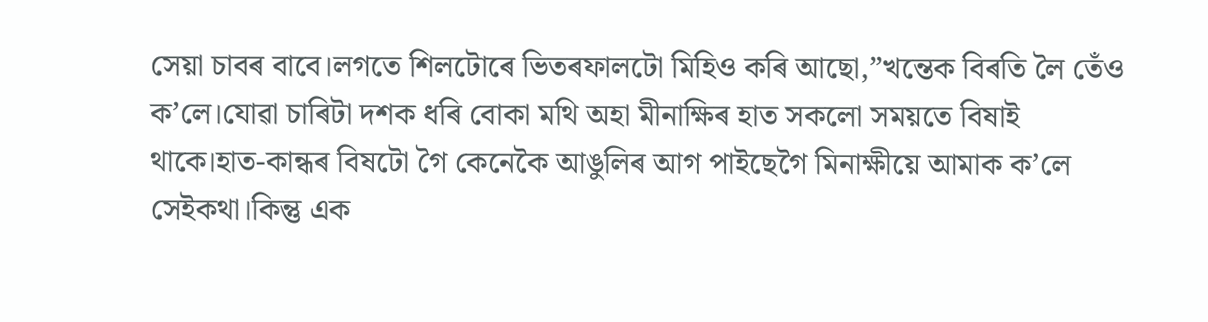সেয়া চাবৰ বাবে।লগতে শিলটোৰে ভিতৰফালটো মিহিও কৰি আছো,”খন্তেক বিৰতি লৈ তেঁও ক’লে।যোৱা চাৰিটা দশক ধৰি বোকা মথি অহা মীনাক্ষিৰ হাত সকলো সময়তে বিষাই থাকে।হাত-কান্ধৰ বিষটো গৈ কেনেকৈ আঙুলিৰ আগ পাইছেগৈ মিনাক্ষীয়ে আমাক ক’লে সেইকথা।কিন্তু এক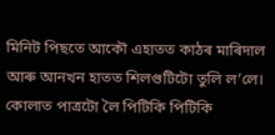মিনিট পিছতে আকৌ এহাতত কাঠৰ মাৰিদাল আৰু আনখন হাতত শিলগুটিটো তুলি ল’লে। কোলাত পাত্ৰটো লৈ পিটিকি পিটিকি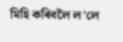মিহি কৰিবলৈ ল’লে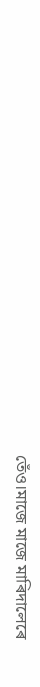তেঁও।মাজে মাজে মাৰিদালেৰে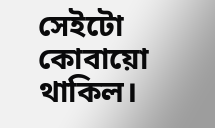সেইটো কোবায়ো থাকিল।